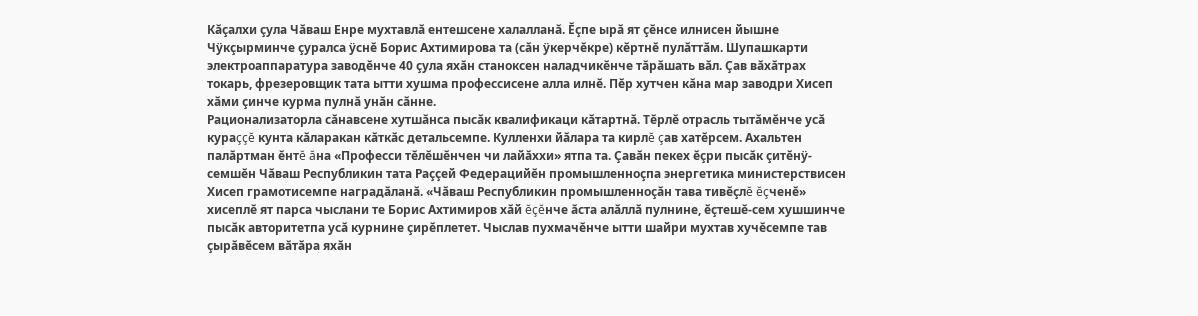Кăçалхи çула Чăваш Енре мухтавлă ентешсене халалланă. Ĕçпе ырă ят çĕнсе илнисен йышне Чÿкçырминче çуралса ÿснĕ Борис Ахтимирова та (сăн ÿкерчĕкре) кĕртнĕ пулăттăм. Шупашкарти электроаппаратура заводĕнче 40 çула яхăн станоксен наладчикĕнче тăрăшать вăл. Çав вăхăтрах токарь, фрезеровщик тата ытти хушма профессисене алла илнĕ. Пĕр хутчен кăна мар заводри Хисеп хăми çинче курма пулнă унăн сăнне.
Рационализаторла сăнавсене хутшăнса пысăк квалификаци кăтартнă. Тĕрлĕ отрасль тытăмĕнче усă кураççĕ кунта кăларакан кăткăс детальсемпе. Кулленхи йăлара та кирлĕ çав хатĕрсем. Ахальтен палăртман ĕнтĕ ăна «Професси тĕлĕшĕнчен чи лайăххи» ятпа та. Çавăн пекех ĕçри пысăк çитĕнÿ-семшĕн Чăваш Республикин тата Раççей Федерацийĕн промышленноçпа энергетика министерствисен Хисеп грамотисемпе наградăланă. «Чăваш Республикин промышленноçăн тава тивĕçлĕ ĕçченĕ» хисеплĕ ят парса чыслани те Борис Ахтимиров хăй ĕçĕнче ăста алăллă пулнине, ĕçтешĕ-сем хушшинче пысăк авторитетпа усă курнине çирĕплетет. Чыслав пухмачĕнче ытти шайри мухтав хучĕсемпе тав çырăвĕсем вăтăра яхăн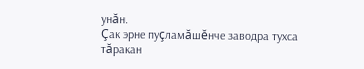унăн.
Çак эрне пуçламăшĕнче заводра тухса тăракан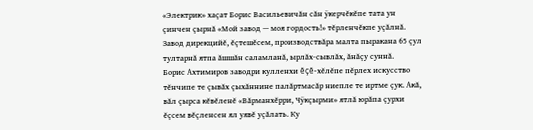«Электрик» хаçат Борис Васильевичăн сăн ÿкерчĕкĕпе тата ун çинчен çырнă «Мой завод — моя гордость!» тĕрленчĕкпе уçăлнă. Завод дирекцийĕ, ĕçтешĕсем, производствăра малта пыракана 65 çул тултарнă ятпа ăшшăн саламланă, ырлăх-сывлăх, ăнăçу суннă.
Борис Ахтимиров заводри кулленхи ĕçĕ-хĕлĕпе пĕрлех искусство тĕнчипе те çывăх çыхăннине палăртмасăр ниепле те иртме çук. Акă, вăл çырса кĕвĕленĕ «Вăрманхĕрри, Чÿкçырми» ятлă юрăпа çурхи ĕçсем вĕçленсен ял уявĕ уçăлать. Ку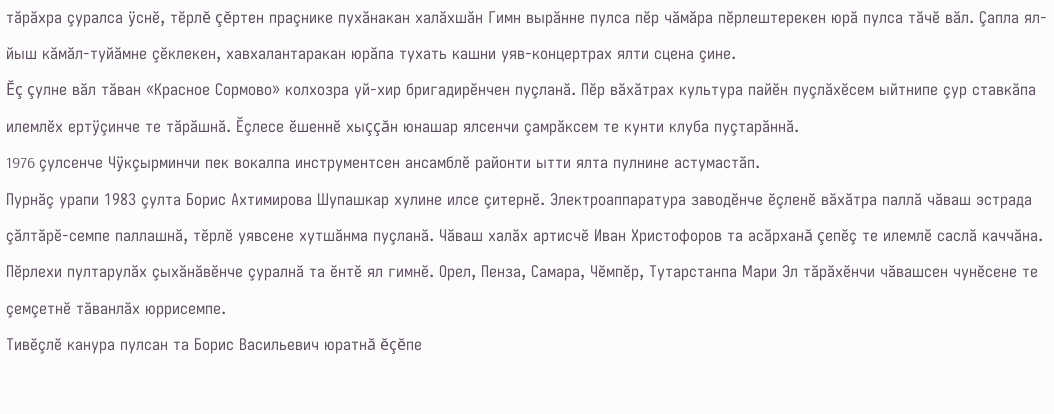тăрăхра çуралса ÿснĕ, тĕрлĕ çĕртен праçнике пухăнакан халăхшăн Гимн вырăнне пулса пĕр чăмăра пĕрлештерекен юрă пулса тăчĕ вăл. Çапла ял-йыш кăмăл-туйăмне çĕклекен, хавхалантаракан юрăпа тухать кашни уяв-концертрах ялти сцена çине.
Ĕç çулне вăл тăван «Красное Сормово» колхозра уй-хир бригадирĕнчен пуçланă. Пĕр вăхăтрах культура пайĕн пуçлăхĕсем ыйтнипе çур ставкăпа илемлĕх ертÿçинче те тăрăшнă. Ĕçлесе ĕшеннĕ хыççăн юнашар ялсенчи çамрăксем те кунти клуба пуçтарăннă.
1976 çулсенче Чÿкçырминчи пек вокалпа инструментсен ансамблĕ районти ытти ялта пулнине астумастăп.
Пурнăç урапи 1983 çулта Борис Ахтимирова Шупашкар хулине илсе çитернĕ. Электроаппаратура заводĕнче ĕçленĕ вăхăтра паллă чăваш эстрада çăлтăрĕ-семпе паллашнă, тĕрлĕ уявсене хутшăнма пуçланă. Чăваш халăх артисчĕ Иван Христофоров та асăрханă çепĕç те илемлĕ саслă каччăна. Пĕрлехи пултарулăх çыхăнăвĕнче çуралнă та ĕнтĕ ял гимнĕ. Орел, Пенза, Самара, Чĕмпĕр, Тутарстанпа Мари Эл тăрăхĕнчи чăвашсен чунĕсене те çемçетнĕ тăванлăх юррисемпе.
Тивĕçлĕ канура пулсан та Борис Васильевич юратнă ĕçĕпе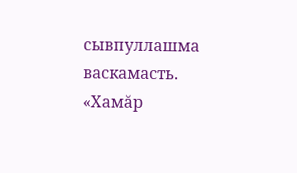сывпуллашма васкамасть. «Хамăр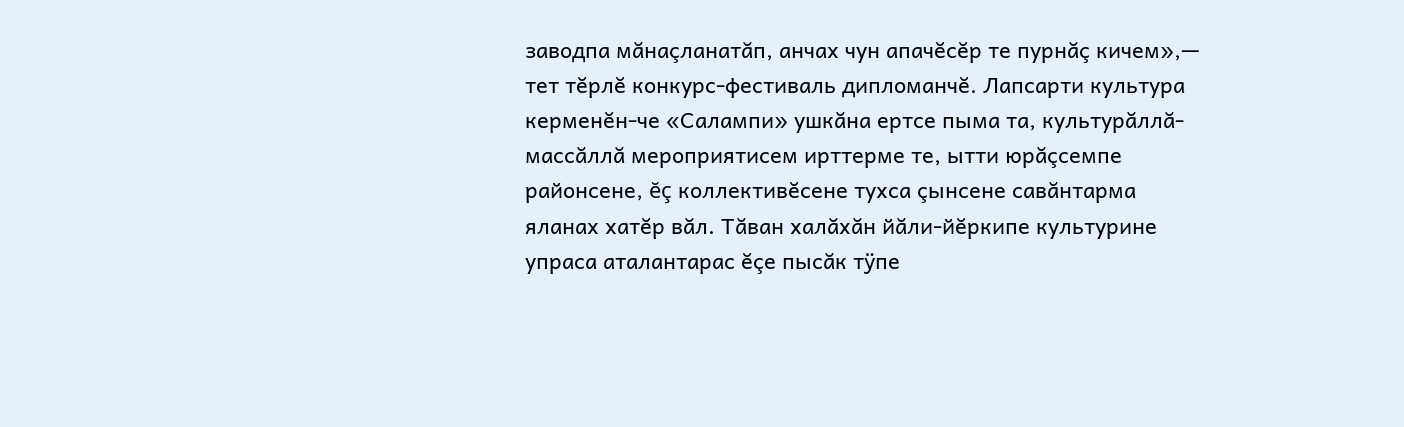заводпа мăнаçланатăп, анчах чун апачĕсĕр те пурнăç кичем»,— тет тĕрлĕ конкурс-фестиваль дипломанчĕ. Лапсарти культура керменĕн-че «Салампи» ушкăна ертсе пыма та, культурăллă-массăллă мероприятисем ирттерме те, ытти юрăçсемпе районсене, ĕç коллективĕсене тухса çынсене савăнтарма яланах хатĕр вăл. Тăван халăхăн йăли-йĕркипе культурине упраса аталантарас ĕçе пысăк тÿпе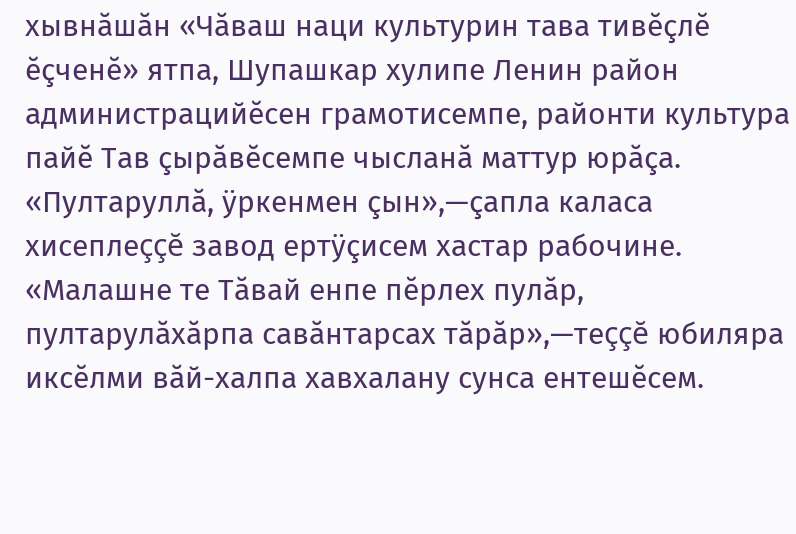хывнăшăн «Чăваш наци культурин тава тивĕçлĕ ĕçченĕ» ятпа, Шупашкар хулипе Ленин район администрацийĕсен грамотисемпе, районти культура пайĕ Тав çырăвĕсемпе чысланă маттур юрăçа.
«Пултаруллă, ÿркенмен çын»,—çапла каласа хисеплеççĕ завод ертÿçисем хастар рабочине. «Малашне те Тăвай енпе пĕрлех пулăр, пултарулăхăрпа савăнтарсах тăрăр»,—теççĕ юбиляра иксĕлми вăй-халпа хавхалану сунса ентешĕсем.